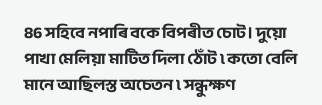86 সহিবে নপাৰি বকে বিপৰীত চোট। দুয়ো পাখা মেলিয়া মাটিত দিলা ঠোঁট ৷ কতো বেলি মানে আছিলস্ত অচেতন ৷ সন্ধুক্ষণ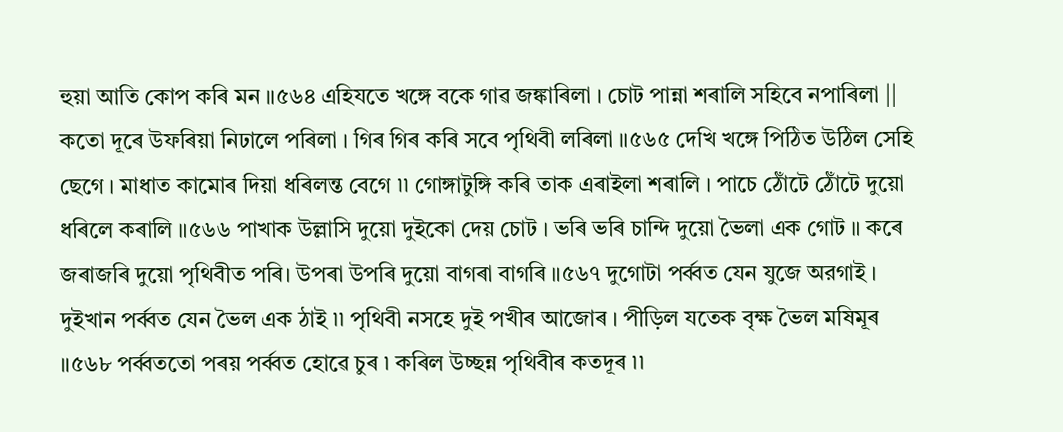হুয়া আতি কোপ কৰি মন ॥৫৬৪ এহিযতে খঙ্গে বকে গাৱ জঙ্কাৰিলা । চোট পান্না শৰালি সহিবে নপাৰিলা || কতো দূৰে উফৰিয়া নিঢালে পৰিলা । গিৰ গিৰ কৰি সবে পৃথিবী লৰিলা ॥৫৬৫ দেখি খঙ্গে পিঠিত উঠিল সেহি ছেগে । মাধাত কামোৰ দিয়া ধৰিলন্ত বেগে ৷৷ গোঙ্গাটুঙ্গি কৰি তাক এৰাইলা শৰালি । পাচে ঠোঁটে ঠোঁটে দুয়ো ধৰিলে কৰালি ॥৫৬৬ পাখাক উল্লাসি দুয়ো দুইকো দেয় চোট । ভৰি ভৰি চান্দি দুয়ো ভৈলা এক গোট ॥ কৰে জৰাজৰি দুয়ো পৃথিবীত পৰি। উপৰা উপৰি দুয়ো বাগৰা বাগৰি ॥৫৬৭ দুগোটা পৰ্ব্বত যেন যুজে অরগাই । দুইখান পৰ্ব্বত যেন ভৈল এক ঠাই ৷৷ পৃথিবী নসহে দুই পখীৰ আজোৰ । পীড়িল যতেক বৃক্ষ ভৈল মষিমূৰ ॥৫৬৮ পৰ্ব্বততো পৰয় পৰ্ব্বত হোৱে চুৰ ৷ কৰিল উচ্ছন্ন পৃথিবীৰ কতদূৰ ৷৷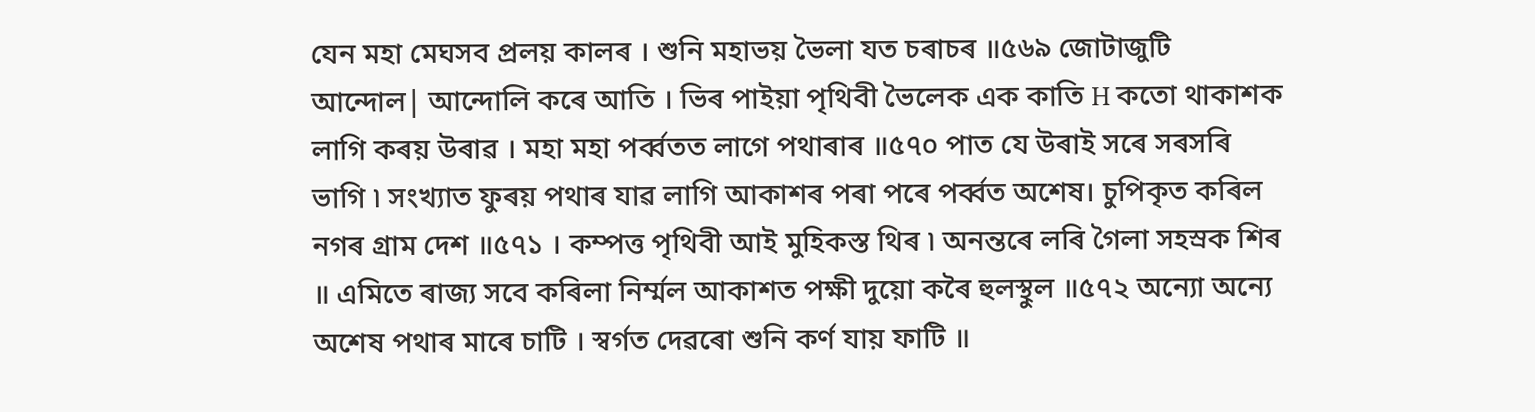যেন মহা মেঘসব প্রলয় কালৰ । শুনি মহাভয় ভৈলা যত চৰাচৰ ॥৫৬৯ জোটাজুটি আন্দোল| আন্দোলি কৰে আতি । ভিৰ পাইয়া পৃথিবী ভৈলেক এক কাতি H কতো থাকাশক লাগি কৰয় উৰাৱ । মহা মহা পৰ্ব্বতত লাগে পথাৰাৰ ॥৫৭০ পাত যে উৰাই সৰে সৰসৰি ভাগি ৷ সংখ্যাত ফুৰয় পথাৰ যাৱ লাগি আকাশৰ পৰা পৰে পৰ্ব্বত অশেষ। চুপিকৃত কৰিল নগৰ গ্ৰাম দেশ ॥৫৭১ । কম্পত্ত পৃথিবী আই মুহিকস্ত থিৰ ৷ অনন্তৰে লৰি গৈলা সহস্ৰক শিৰ ॥ এমিতে ৰাজ্য সবে কৰিলা নিৰ্ম্মল আকাশত পক্ষী দুয়ো কৰৈ হুলস্থুল ॥৫৭২ অন্যো অন্যে অশেষ পথাৰ মাৰে চাটি । স্বৰ্গত দেৱৰো শুনি কর্ণ যায় ফাটি ॥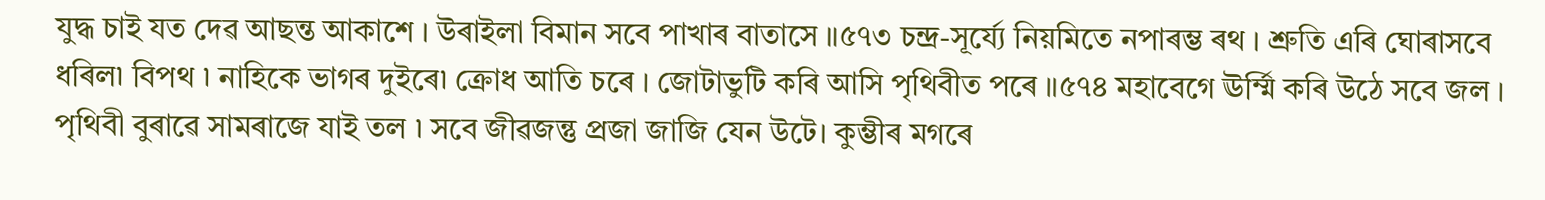যুদ্ধ চাই যত দেৱ আছন্ত আকাশে । উৰাইলা বিমান সবে পাখাৰ বাতাসে ॥৫৭৩ চন্দ্র-সূর্য্যে নিয়মিতে নপাৰম্ভ ৰথ । শ্ৰুতি এৰি ঘোৰাসবে ধৰিল৷ বিপথ ৷ নাহিকে ভাগৰ দুইৰে৷ ক্ৰোধ আতি চৰে । জোটাভুটি কৰি আসি পৃথিবীত পৰে ॥৫৭৪ মহাবেগে ঊৰ্ম্মি কৰি উঠে সবে জল । পৃথিবী বুৰাৱে সামৰাজে যাই তল ৷ সবে জীৱজন্তু প্রজা জাজি যেন উটে। কুম্ভীৰ মগৰে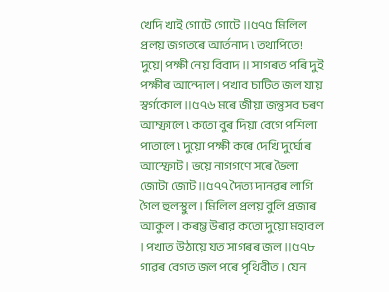খেদি খাই গোটে গোটে ॥৫৭৫ মিলিল প্রলয় জগতৰে আৰ্তনাদ ৷ তথাপিতে! দুয়ে| পক্ষী নেয় বিবাদ ॥ সাগৰত পৰি দুই পক্ষীৰ আন্দোল। পখাব চাটিত জল যায় স্বৰ্গকোল ॥৫৭৬ মৰে জীয়া জন্তুসব চৰণ আম্ফালে ৷ কতো বুৰ দিয়া বেগে পশিলা পাতালে ৷ দুয়ো পক্ষী কৰে দেখি দুৰ্ঘোৰ আস্ফোট । ভয়ে নাগগণে সৰে ভৈলা জোটা জোট ॥৫৭৭ দৈত্য দানৱৰ লাগি গৈল হুলস্থুল । মিলিল প্রলয় বুলি প্ৰজাৰ আকুল । কৰম্ভ উৰার কতো দুয়ো মহাবল । পখাত উঠায়ে যত সাগৰৰ জল ॥৫৭৮ গাৱৰ বেগত জল পৰে পৃথিবীত । যেন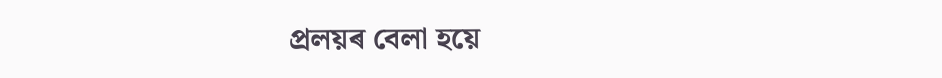প্রলয়ৰ বেলা হয়ে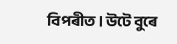বিপৰীত । উটে বুৰে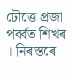ঢৌত্তে প্ৰজা পৰ্ব্বত শিখৰ । নিৰস্তৰে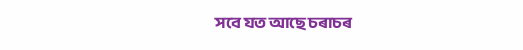সবে যত আছে চৰাচৰ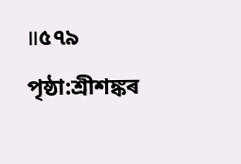॥৫৭৯
পৃষ্ঠা:শ্ৰীশঙ্কৰ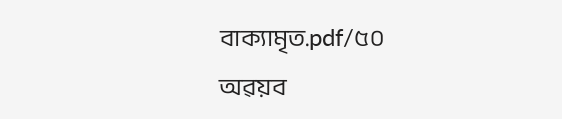বাক্যামৃত.pdf/৫০
অৱয়ব